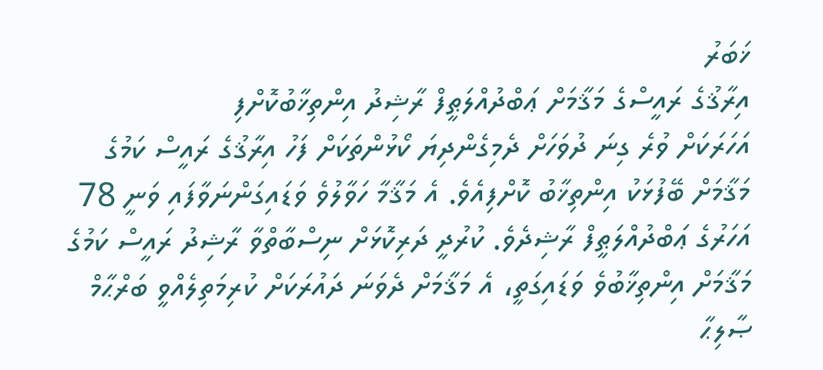ޚަބަރު
އިރާޤުގެ ރައީސްގެ މަޤާމަށް ޢަބްދުއްލަޠީފް ރާޝިދު އިންތިޚާބުކޮށްފި
އަހަރަކަށް ވުރެ ގިނަ ދުވަހަށް ދެމިގެންދިޔަ ކޯޅުންތަކަށް ފަހު އިރާޤުގެ ރައީސް ކަމުގެ މަޤާމަށް ބޭފުޅަކު އިންތިޚާބު ކޮށްފިއެވެ. އެ މަޤާމާ ހަވާލުވެ ވަޑައިގަންނަވާފައި ވަނީ 78 އަހަރުގެ ޢަބްދުއްލަޠީފް ރާޝިދެވެ. ކުރުދީ ދަރިކޮޅަށް ނިސްބާތްވާ ރާޝިދު ރައީސް ކަމުގެ މަޤާމަށް އިންތިޚާބުވެ ވަޑައިގަތީ، އެ މަޤާމަށް ދެވަނަ ދައުރަކަށް ކުރިމަތިލެއްވީ ބަރްޙާމް ޞާލިޙާ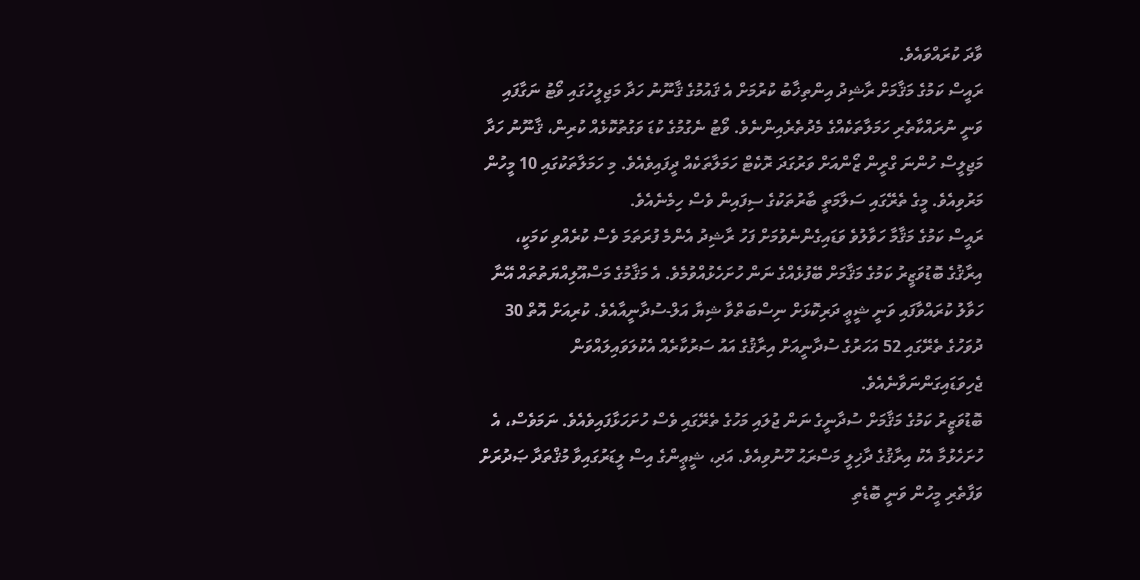ވާދަ ކުރައްވައެވެ.
ރައީސް ކަމުގެ މަޤާމަށް ރާޝިދު އިންތިޚާބު ކުރުމަށް އެ ޤައުމުގެ ޤާނޫނު ހަދާ މަޖިލީހުގައި ވޯޓު ނަގާފައި ވަނީ ނުރައްކާތެރި ހަމަލާތަކެއްގެ މެދުތެރެއިންނެވެ. ވޯޓު ނެގުމުގެ ކުޑަ ވަގުތުކޮޅެއް ކުރިން، ޤާނޫނު ހަދާ މަޖިލީސް ހުންނަ ގްރީން ޒޯންއަށް ވަރުގަދަ ރޮކެޓް ހަމަލާތަކެއް ދީފައިވެއެވެ. މި ހަމަލާތަކުގައި 10 މީހުން މަރުވިއެވެ. މީގެ ތެރޭގައި ސަލާމަތީ ބާރުތަކުގެ ސިފައިން ވެސް ހިމެނެއެވެ.
ރައީސް ކަމުގެ މަޤާމާ ހަވާލުވެ ވަޑައިގެންނެވުމަށް ފަހު ރާޝިދު އެންމެ ފުރަތަމަ ވެސް ކުރެއްވި ކަމަކީ، އިރާޤުގެ ބޮޑުވަޒީރު ކަމުގެ މަޤާމަށް ބޭފުޅެއްގެ ނަން ހުށަހެޅުއްވުމެވެ. އެ މަޤާމުގެ މަސްއޫލިއްޔަތުތައް އޭނާ ހަވާލު ކުރައްވާފައި ވަނީ ޝީޢީ ދަރިކޮޅަށް ނިސްބަތްވާ ޝިޔާ އަލް-ސުދާނީއާއެވެ. ކުރިއަށް އޮތް 30 ދުވަހުގެ ތެރޭގައި 52 އަހަރުގެ ސުދާނީއަށް އިރާޤުގެ އައު ސަރުކާރެއް އެކުލަވައިލައްވަން ޖެހިވަޑައިގަންނަވާނެއެވެ.
ބޮޑުވަޒީރު ކަމުގެ މަޤާމަށް ސުދާނީގެ ނަން ޖުލައި މަހުގެ ތެރޭގައި ވެސް ހުށަހަޅާފައިވެއެވެ. ނަމަވެސް، އެ ހުށަހެޅުމާ އެކު އިރާޤުގެ ދާޚިލީ މަސްރަޙު ހޫނުވިއެވެ. އަދި، ޝީޢީންގެ އިސް ލީޑަރުގައިވާ މުޤްތަދާ ޞަދުރަށް ވަފާތެރި މީހުން ވަނީ ބޮޑެތި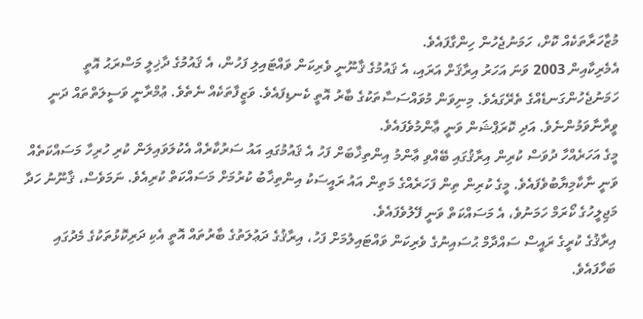މުޒާހަރާތަކެއް ކޮށް، ހަމަނުޖެހުން ހިންގާފައެވެ.
އެމެރިކާއިން 2003 ވަނަ އަހަރު އިރާޤަށް އަރައި، އެ ޤައުމުގެ ޤާނޫނީ ވެރިކަން ވައްޓައިލި ފަހުން، އެ ޤައުމުގެ ދާޚިލީ މަސްރަޙު އޮތީ ހަމަނުޖެހުންގަނޑެއްގެ ތެރޭގައެވެ. މިނިވަން މުވައްސަސާތަކުގެ ބާރު އޮތީ ކެނޑިފައެވެ. ވަޒީފާތަކެއް ނެތެވެ. ޢުމްރާނީ ވަސީލަތްތައް ދަނީ ވީރާނާވަމުންނެވެ. އަދި ކޮރަޕްޝަން ވަނީ ޢާންމުވެފައެވެ.
މީގެ އަހަރެއްހާ ދުވަސް ކުރިން އިރާޤުގައި ބޭއްވި ޢާންމު އިންތިޚާބަށް ފަހު އެ ޤައުމުގައި އައު ސަރުކާރެއް އެކުލަވައިލަން ކުރި ހުރިހާ މަސައްކަތެއް ވަނީ ނާކާމިޔާބުވެފައެވެ. މީގެ ކުރިން ތިން ފަހަރެއްގެ މަތިން އައު ރައީސަކު އިންތިޚާބު ކުރުމަށް މަސައްކަތް ކުރިއެވެ. ނަމަވެސް، ޤާނޫނު ހަދާ މަޖިލީހުގެ ކޯރަމް ހަމަނުވެ، އެ މަސައްކަތް ވަނީ ފޭލުވެފައެވެ.
އިރާޤުގެ ކުރީގެ ރައީސް ސައްދާމް ޙުސައިނުގެ ވެރިކަން ވައްޓައިލުމަށް ފަހު، އިރާޤުގެ ދަޢުލަތުގެ ބާރުތައް އޮތީ އެކި ދަރިކޮޅުތަކުގެ މެދުގައި ބަހާފައެވެ.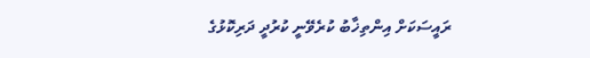ރައީސަކަށް އިންތިޚާބު ކުރެވޭނީ ކުރުދީ ދަރިކޮޅުގެ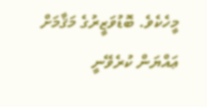މީހެކެވެ. ބޮޑުވަޒީރުގެ މަޤާމަށް ޢައްޔަން ކުރެވޭނީ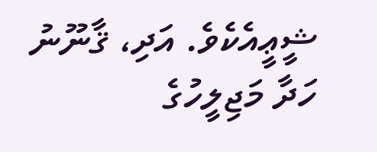ޝީޢީއެކެވެ. އަދި، ޤާނޫނު ހަދާ މަޖިލީހުގެ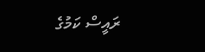ރައީސް ކަމުގެ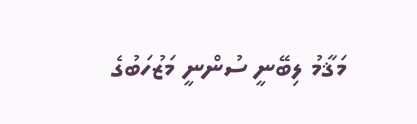މަޤާމު ލިބޭނީ ސުންނީ މަޒުހަބުގެ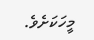މީހަކަށެވެ.